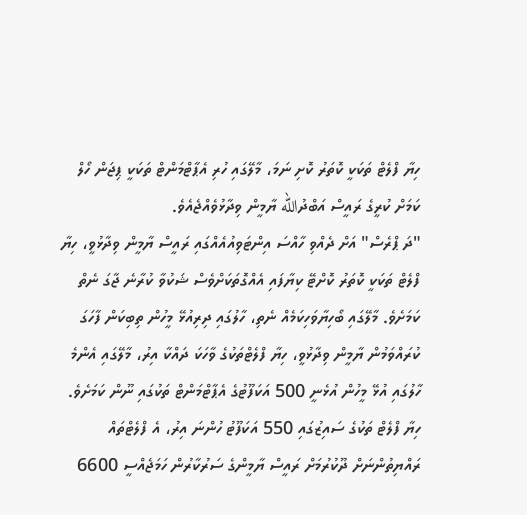ހިޔާ ފްލެޓް ތަކަކީ ކޮތަރު ކޮށި ނަމަ، މާލޭގައި ހުރި އެޕާޓްމަންޓް ތަކަކީ ޕިޖަން ހޯލް ކަމަށް ކުރީގެ ރައީސް އަބްދުالله ޔާމީން ވިދާޅުވެއްޖެއެވެ.
"ދަ ޕްރެސް" އަށް ދެއްވި ހާއްސަ އިންޓަވިއުއެއްގައި ރައީސް ޔާމީން ވިދާޅުވީ، ހިޔާ ފްލެޓް ތަކަކީ ކޮތަރު ކޮށްޓޭ ކިޔާފައި އެއްގޮތަކަށްވެސް ޝަކުވާ ކުރާނެ ޖާގަ ނެތް ކަމަށެވެ. މާލޭގައި ބޯހިޔާވަހިކަމެއް ނެތި، ހާލުގައި ދިރިއުޅޭ މީހުން ތިބިކަން ފާހަގަ ކުރައްވަމުން ޔާމީން ވިދާޅުވީ، ހިޔާ ފްލެޓްތަކުގެ ވާހަކަ ދައްކާ އިރު، މާލޭގައި އެންމެ ހާލުގައި އުޅޭ މީހުން އުޅެނީ 500 އަކަފޫޓުގެ އެޕާޓްމަންޓް ތަކުގައި ނޫން ކަމަށެވެ.
ހިޔާ ފްލެޓް ތަކުގެ ސައިޒުގައި 550 އަކަފޫޓު ހުންނަ އިރު، އެ ފްލެޓްތައް ރައްޔިތުންނަށް ދޫކުރުމަށް ރައީސް ޔާމީންގެ ސަރުކާރުން ހަމަޖެއްސީ 6600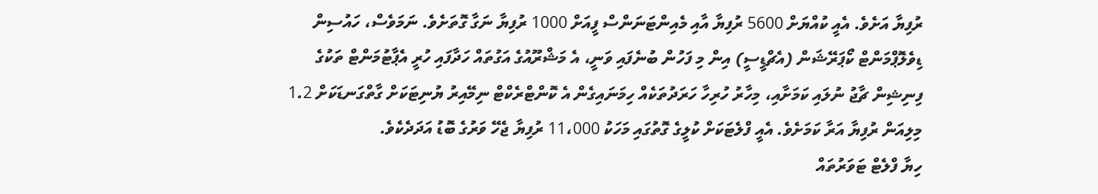ރުފިޔާ އަށެވެ. އެއީ ކުއްޔަށް 5600 ރުފިޔާ އާއި މެއިންޓަނަންސް ފީއަށް 1000 ރުފިޔާ ނަގާ ގޮތަށެވެ. ނަމަވެސް، ހައުސިން ޑިވެލޮޕްމަންޓް ކޯޕަރޭޝަން (އެޗްޑީސީ) އިން މި ފަހުން ބުނެފައި ވަނީ، އެ މަޝްރޫއުގެ އަގުތައް ހަދާފައި ހުރީ އެޕާޓުމަންޓް ތަކުގެ ފިނިޝިން ޗާޖު ނުލައި ކަމަށާއި، މިހާރު ހުރިހާ ހަރަދުތަކެއް ހިމަނައިގެން އެ ކޮންޓްރެކްޓް ނިމޭއިރު ޔުނިޓަކަށް ގާތްގަނޑަކަށް 1.2 މިލިއަން ރުފިޔާ އަރާ ކަމަށެވެ. އެއީ ފްލެޓަކަށް ކުލީގެ ގޮތުގައި މަހަކު 11،000 ރުފިޔާ ޖެހޭ ވަރުގެ ބޮޑު އަދަދެކެވެ.
ހިޔާ ފްލެޓް ޓަވަރުތައް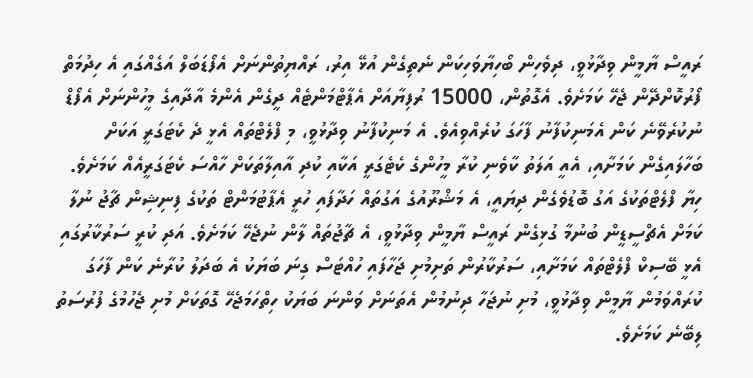ރައީސް ޔާމީން ވިދާޅުވީ، ދިވެހިން ބޯހިޔާވަހިކަން ނެތިގެން އުޅޭ އިރު، ރައްޔިތުންނަށް އެފޯޑަބަލް އަގެއްގައި އެ ހިދުމަތް ފޯރުކޮށްދޭން ޖެހޭ ކަމަށެވެ. އެގޮތުން، 15000 ރުފިޔާއަށް އެޕާޓްމަންޓެއް ދީގެން އެންމެ އާދާއިގެ މީހުންނަށް އެފޯޑް ނުކުރެވޭނެ ކަން އެމަނިކުފާނު ފާހަގަ ކުރެއްވިއެވެ. އެ މަނިކުފާނު ވިދާޅުވީ، މި ފްލެޓްތައް އެޅީ ދެ ކެޓަގަރީ އަކަށް ބަހާލައިގެން ކަމަށާއި، އެއީ އަލަތު ކާވެނި ކުރާ މީހުންގެ ކެޓެގަރީ އަކާއި ކުދި އާއިލާތަކަށް ހާއްސަ ކެޓަގަރީއެއް ކަމަށެވެ.
ހިޔާ ފްލެޓްތަކުގެ އަގު ބޮޑުވެގެން ދިޔައީ، އެ މަޝްރޫއުގެ އަގުތައް ހަދާފައި ހުރީ އެޕާޓުމަންޓް ތަކުގެ ފިނިޝިން ޗާޖު ނުލާ ކަމަށް އެޗްސީޑީން ބުނުމާ ގުޅިގެން ރައީސް ޔާމީން ވިދާޅުވީ، އެ ޗާޖުތައް ލާން ނުޖެހޭ ކަމަށެވެ. އަދި ކުރީ ސަރުކާރުގައި އެޅީ ބޭސިކް ފްލެޓްތައް ކަމަށާއި، ސަރުކާރުން ތަށިމުށި ޖަހާފައި ހުއްޓަސް ގިނަ ބަޔަކު އެ ބަދަލު ކުރާނެ ކަން ފާހަގަ ކުރައްވަމުން ޔާމީން ވިދާޅުވީ، މުށި ނުޖަހާ ދިނުމުން އެތަނަށް ވަންނަ ބަޔަކު ހިތްހަމަޖެހޭ ގޮތަކަށް މުށި ޖެހުމުގެ ފުރުސަތު ލިބޭނެ ކަމަށެވެ.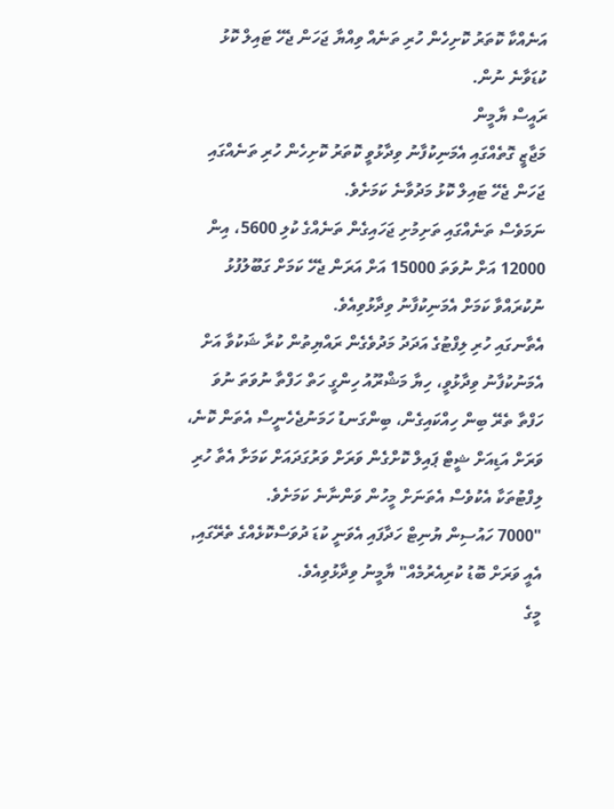އަނެއްކާ ކޮތަރު ކޮށިހެން ހުރި ތަނެއް ވިއްޔާ ޖަހަން ޖެހޭ ޓައިލް ކޮޅު ކުޑަވާނެ ނުން.
ރައީސް ޔާމީން
މަޖާޒީ ގޮތެއްގައި އެމަނިކުފާނު ވިދާޅުވީ ކޮތަރު ކޮށިހެން ހުރި ތަނެއްގައި ޖަހަން ޖެހޭ ޓައިލް ކޮޅު މަދުވާނެ ކަމަށެވެ.
ނަމަވެސް ތަނެއްގައި ތަށިމުށި ޖަހައިގެން ތަނެއްގެ ކުލި 5600، އިން 12000 އަށް ނުވަތަ 15000 އަށް އަރަން ޖެހޭ ކަމަށް ގަބޫލުފުޅު ނުކުރައްވާ ކަމަށް އެމަނިކުފާނު ވިދާޅުވިއެވެ.
އެތާނގައި ހުރި ލިފްޓުގެ އަދަދު މަދުވެގެން ރައްޔިތުން ކުރާ ޝަކުވާ އަށް އެމަނުކުފާނު ވިދާޅުވީ، ހިޔާ މަޝްރޫއު ހިންގީ ހަތް ހަފްތާ ނުވަތަ ނުވަ ހަފްތާ ތެރޭ ބިން ހިއްކައިގެން، ބިންގަނޑު ހަމަނުޖެހެނީސް އެތަން ކޮނެ، ވަރަށް އަޑިއަށް ޝީޓް ޕައިލް ކޮށްގެން ވަރަށް ވަރުގަދައަށް ކަމަށާ އެތާ ހުރި ލިފްޓުތަކާ އެކުވެސް އެތަނަށް މީހުން ވަންނާނެ ކަމަށެވެ.
"7000 ހައުސިން ޔުނިޓް ހަދާފައި އެވަނީ ކުޑަ ދުވަސްކޮޅެއްގެ ތެރޭގައި, އެއީ ވަރަށް ބޮޑު ކުރިއެރުމެއް" ޔާމީނު ވިދާޅުވިއެވެ.
މީގެ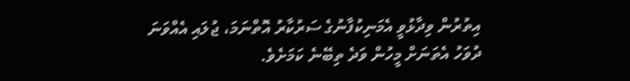އިތުރުން ވިދާޅުވީ އެމަނިކުފާނުގެ ސަރުކާރު އޮތްނަމަ، ޖުލައި އެއްވަނަ ދުވަހު އެތަނަށް މީހުން ވަދެ ތިބޭނެ ކަމަށެވެ.